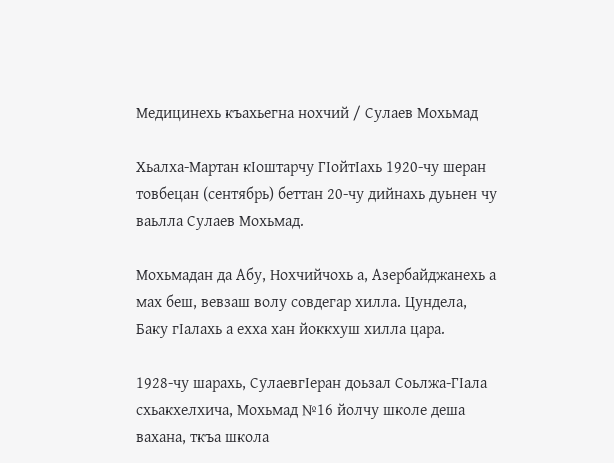Медицинехь къахьегна нохчий / Сулаев Мохьмад

Хьалха-Мартан кIоштарчу ГIойтIахь 1920-чу шеран товбецан (сентябрь) беттан 20-чу дийнахь дуьнен чу ваьлла Сулаев Мохьмад.

Мохьмадан да Абу, Нохчийчохь а, Азербайджанехь а мах беш, вевзаш волу совдегар хилла. Цундела, Баку гIалахь а ехха хан йоккхуш хилла цара.

1928-чу шарахь, СулаевгIеран доьзал Соьлжа-ГIала схьакхелхича, Мохьмад №16 йолчу школе деша вахана, ткъа школа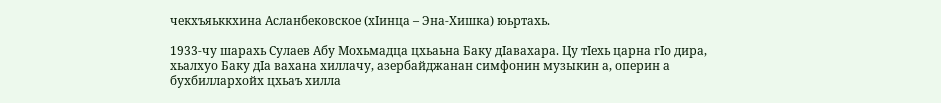чекхъяьккхина Асланбековское (хIинца – Эна-Хишка) юьртахь.

1933-чу шарахь Сулаев Абу Мохьмадца цхьаьна Баку дIавахара. Цу тIехь царна гIо дира, хьалхуо Баку дIа вахана хиллачу, азербайджанан симфонин музыкин а, оперин а бухбиллархойх цхьаъ хилла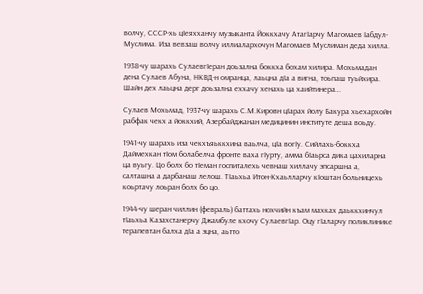волчу, СССР-хь цIеяхханчу музыканта Йоккхачу АтагIарчу Магомаев Iабдул-Муслима. Иза вевзаш волчу иллиалархочун Магомаев Муслиман деда хилла.

1938-чу шарахь СулаевгIеран доьзална боккха бохам хилира. Мохьмадан дена Сулаев Абуна, НКВД-н омранца, лаьцна дIа а вигна, тоьпаш туьйхира. Шайн дех лаьцна дерг доьзална еххачу хенахь ца хаийтинера…

Сулаев Мохьмад, 1937-чу шарахь С.М.Кировн цIарах йолу Бакура хьехархойн рабфак чекх а йоккхий, Азербайджанан медицинин институте деша воьду.

1941-чу шарахь иза чекхъяьккхина ваьлча, цIа вогIу. Сийлахь-боккха Даймехкан тIом болабелча фронте ваха гIурту, амма бIаьрса дика цахиларна ца вуьгу. Цо болх бо тIеман госпиталехь чевнаш хиллачу эпсаршна а, салташна а дарбанаш лелош. ТIаьхьа Итон-Кхаьлларчу кIоштан больницехь коьртачу лоьран болх бо цо.

1944-чу шеран чиллин (февраль) баттахь нохчийн къам махках даьккхинчул тIаьхьа Казахстанерчу Джамбуле кхочу СулаевгIар. Оцу гIаларчу поликлинике терапевтан балха дIа а эцна, аьтто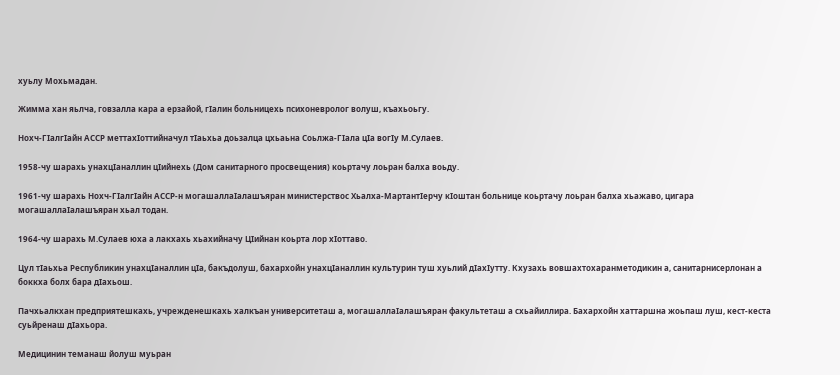хуьлу Мохьмадан.

Жимма хан яьлча, говзалла кара а ерзайой, гIалин больницехь психоневролог волуш, къахьоьгу.

Нохч-ГIалгIайн АССР меттахIоттийначул тIаьхьа доьзалца цхьаьна Соьлжа-ГIала цIа вогIу М.Сулаев.

1958-чу шарахь унахцIаналлин цIийнехь (Дом санитарного просвещения) коьртачу лоьран балха воьду.

1961-чу шарахь Нохч-ГIалгIайн АССР-н могашаллаIалашъяран министерствос Хьалха-МартантIерчу кIоштан больнице коьртачу лоьран балха хьажаво, цигара могашаллаIалашъяран хьал тодан.

1964-чу шарахь М.Сулаев юха а лакхахь хьахийначу ЦIийнан коьрта лор хIоттаво.

Цул тIаьхьа Республикин унахцIаналлин цIа, бакъдолуш, бахархойн унахцIаналлин культурин туш хуьлий дIахIутту. Кхузахь вовшахтохаранметодикин а, санитарнисерлонан а боккха болх бара дIахьош.

Пачхьалкхан предприятешкахь, учрежденешкахь халкъан университеташ а, могашаллаIалашъяран факультеташ а схьайиллира. Бахархойн хаттаршна жоьпаш луш, кест-кеста суьйренаш дIахьора.

Медицинин теманаш йолуш муьран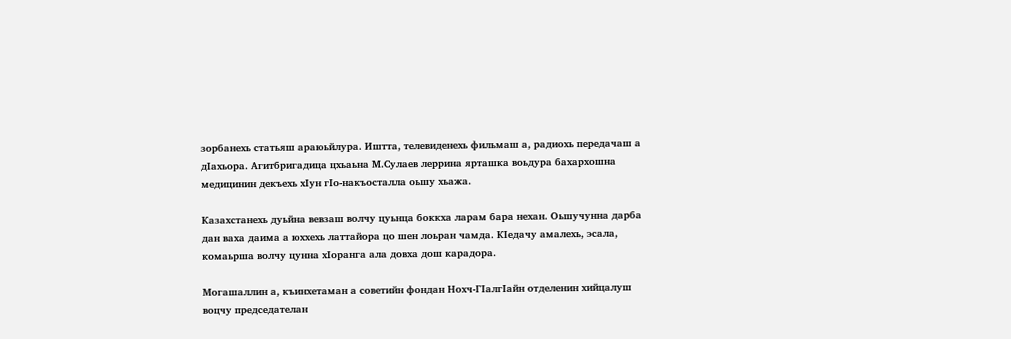зорбанехь статьяш араюьйлура. Иштта, телевиденехь фильмаш а, радиохь передачаш а дIахьора. Агитбригадица цхьаьна М.Сулаев леррина ярташка воьдура бахархошна медицинин декъехь хIун гIо-накъосталла оьшу хьажа.

Казахстанехь дуьйна вевзаш волчу цуьнца боккха ларам бара нехан. Оьшучунна дарба дан ваха даима а юххехь латтайора цо шен лоьран чамда. КIедачу амалехь, эсала, комаьрша волчу цунна хIоранга ала довха дош карадора.

Могашаллин а, къинхетаман а советийн фондан Нохч-ГIалгIайн отделенин хийцалуш воцчу председателан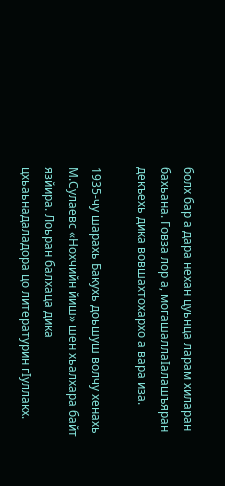болх бар а дара нехан цуьнца ларам хиларан бахьана. Говза лор а, могашаллаIалашъяран декъехь дика вовшахтохархо а вара иза.

1935-чу шарахь Бакухь доьшуш волчу хенахь М.Сулаевс «Нохчийн йиш» шен хьалхара байт язйира. Лоьран балхаца дика цхьаьнадаладора цо литературин гIуллакх.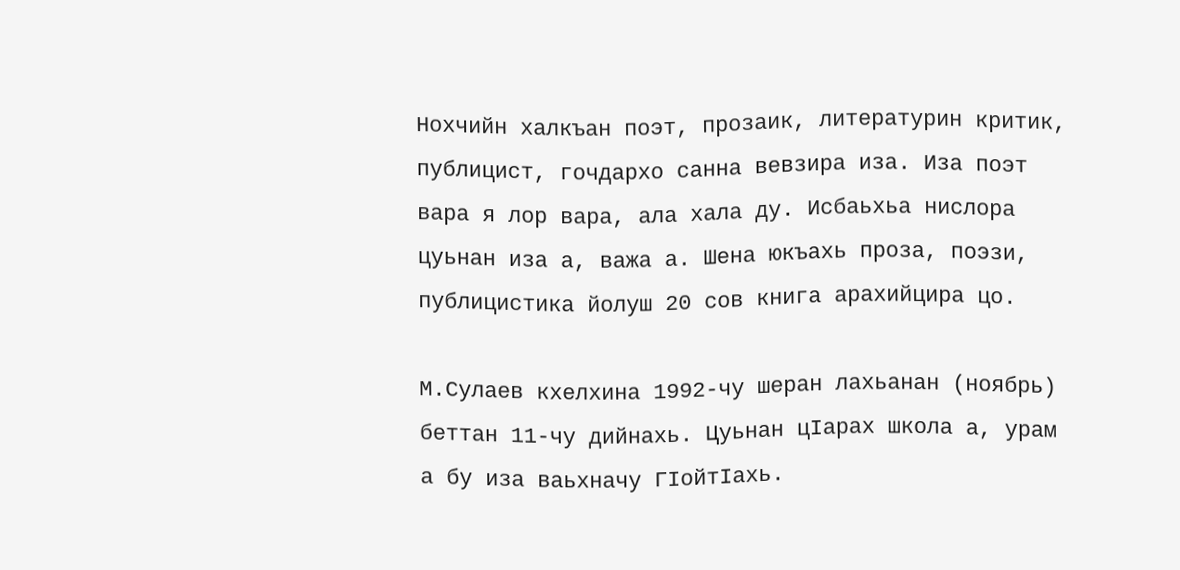Нохчийн халкъан поэт, прозаик, литературин критик, публицист, гочдархо санна вевзира иза. Иза поэт вара я лор вара, ала хала ду. Исбаьхьа нислора цуьнан иза а, важа а. Шена юкъахь проза, поэзи, публицистика йолуш 20 сов книга арахийцира цо.

М.Сулаев кхелхина 1992-чу шеран лахьанан (ноябрь) беттан 11-чу дийнахь. Цуьнан цIарах школа а, урам а бу иза ваьхначу ГIойтIахь.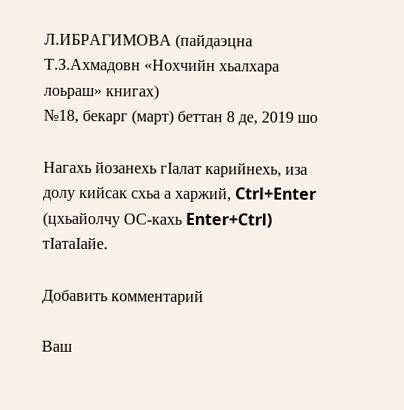Л.ИБРАГИМОВА (пайдаэцна Т.З.Ахмадовн «Нохчийн хьалхара лоьраш» книгах)
№18, бекарг (март) беттан 8 де, 2019 шо

Нагахь йозанехь гIалат карийнехь, иза долу кийсак схьа а харжий, Ctrl+Enter (цхьайолчу ОС-кахь Enter+Ctrl) тIатаIайе.

Добавить комментарий

Ваш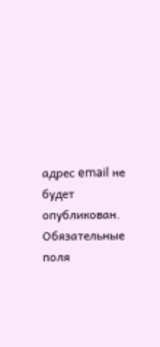адрес email не будет опубликован. Обязательные поля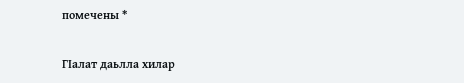помечены *

ГIалат даьлла хилар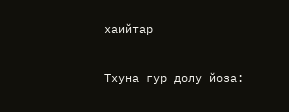хаийтар

Тхуна гур долу йоза: